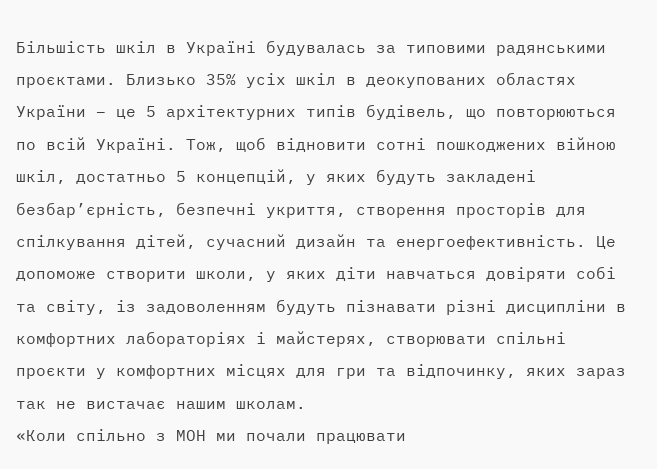Більшість шкіл в Україні будувалась за типовими радянськими проєктами. Близько 35% усіх шкіл в деокупованих областях України – це 5 архітектурних типів будівель, що повторюються по всій Україні. Тож, щоб відновити сотні пошкоджених війною шкіл, достатньо 5 концепцій, у яких будуть закладені безбар’єрність, безпечні укриття, створення просторів для спілкування дітей, сучасний дизайн та енергоефективність. Це допоможе створити школи, у яких діти навчаться довіряти собі та світу, із задоволенням будуть пізнавати різні дисципліни в комфортних лабораторіях і майстерях, створювати спільні проєкти у комфортних місцях для гри та відпочинку, яких зараз так не вистачає нашим школам.
«Коли спільно з МОН ми почали працювати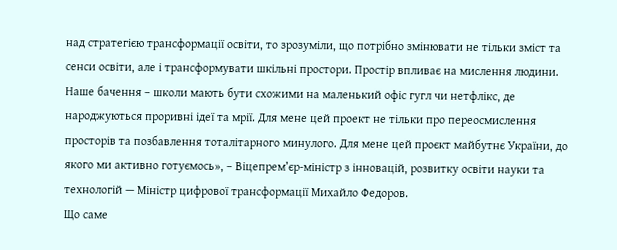над стратегією трансформації освіти, то зрозуміли, що потрібно змінювати не тільки зміст та сенси освіти, але і трансформувати шкільні простори. Простір впливає на мислення людини. Наше бачення – школи мають бути схожими на маленький офіс гугл чи нетфлікс, де народжуються проривні ідеї та мрії. Для мене цей проект не тільки про переосмислення просторів та позбавлення тоталітарного минулого. Для мене цей проєкт майбутнє України, до якого ми активно готуємось», – Віцепрем’єр-міністр з інновацій, розвитку освіти науки та технологій — Міністр цифрової трансформації Михайло Федоров.
Що саме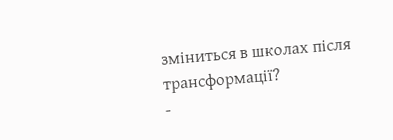зміниться в школах після трансформації?
-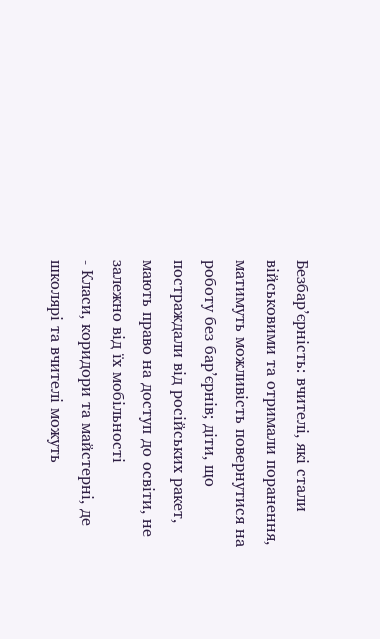Безбар’єрність: вчителі, які стали військовими та отримали поранення, матимуть можливість повернутися на роботу без бар’єрнів; діти, що постраждали від російських ракет, мають право на доступ до освіти, не залежно від їх мобільності
- Класи, коридори та майстерні, де школярі та вчителі можуть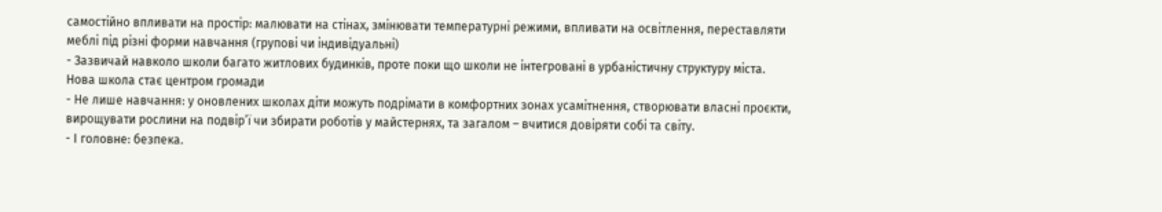самостійно впливати на простір: малювати на стінах, змінювати температурні режими, впливати на освітлення, переставляти меблі під різні форми навчання (групові чи індивідуальні)
- Зазвичай навколо школи багато житлових будинків, проте поки що школи не інтегровані в урбаністичну структуру міста. Нова школа стає центром громади
- Не лише навчання: у оновлених школах діти можуть подрімати в комфортних зонах усамітнення, створювати власні проєкти, вирощувати рослини на подвір’ї чи збирати роботів у майстернях, та загалом – вчитися довіряти собі та світу.
- І головне: безпека.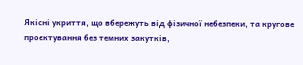Якісні укриття, що вбережуть від фізичної небезпеки, та кругове проєктування без темних закутків,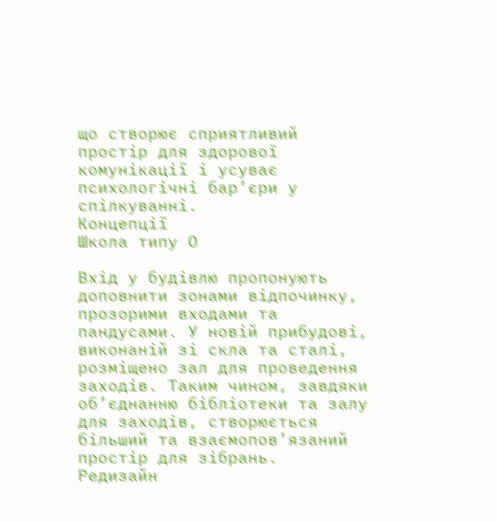що створює сприятливий простір для здорової комунікації і усуває психологічні бар’єри у спілкуванні.
Концепції
Школа типу О

Вхід у будівлю пропонують доповнити зонами відпочинку, прозорими входами та пандусами. У новій прибудові, виконаній зі скла та сталі, розміщено зал для проведення заходів. Таким чином, завдяки об’єднанню бібліотеки та залу для заходів, створюється більший та взаємопов’язаний простір для зібрань.
Редизайн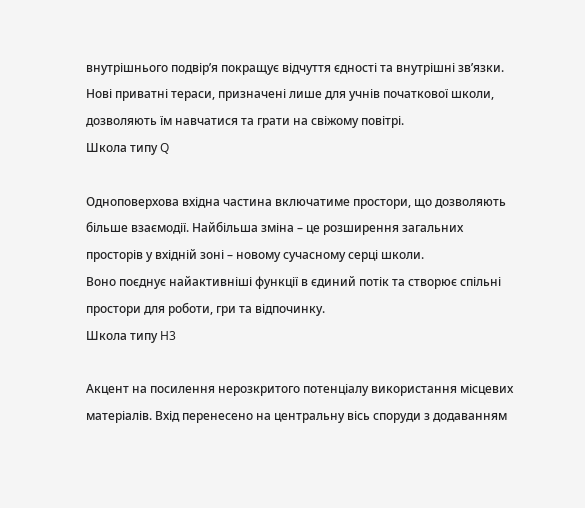внутрішнього подвір’я покращує відчуття єдності та внутрішні зв’язки. Нові приватні тераси, призначені лише для учнів початкової школи, дозволяють їм навчатися та грати на свіжому повітрі.
Школа типу Q

Одноповерхова вхідна частина включатиме простори, що дозволяють більше взаємодії. Найбільша зміна – це розширення загальних просторів у вхідній зоні – новому сучасному серці школи.
Воно поєднує найактивніші функції в єдиний потік та створює спільні простори для роботи, гри та відпочинку.
Школа типу H3

Акцент на посилення нерозкритого потенціалу використання місцевих матеріалів. Вхід перенесено на центральну вісь споруди з додаванням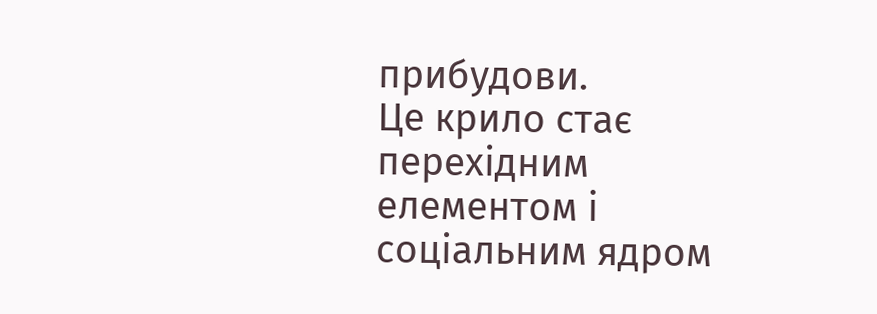прибудови.
Це крило стає перехідним елементом і соціальним ядром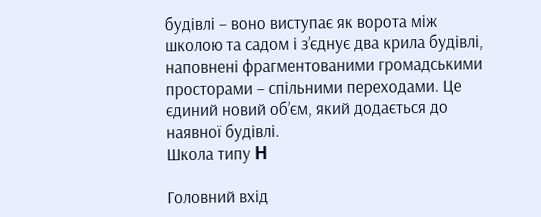будівлі – воно виступає як ворота між школою та садом і з’єднує два крила будівлі, наповнені фрагментованими громадськими просторами – спільними переходами. Це єдиний новий об’єм, який додається до наявної будівлі.
Школа типу H

Головний вхід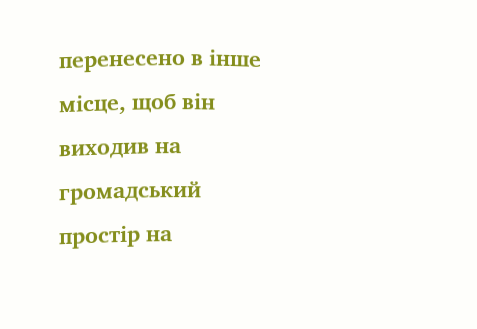перенесено в інше місце, щоб він виходив на громадський простір на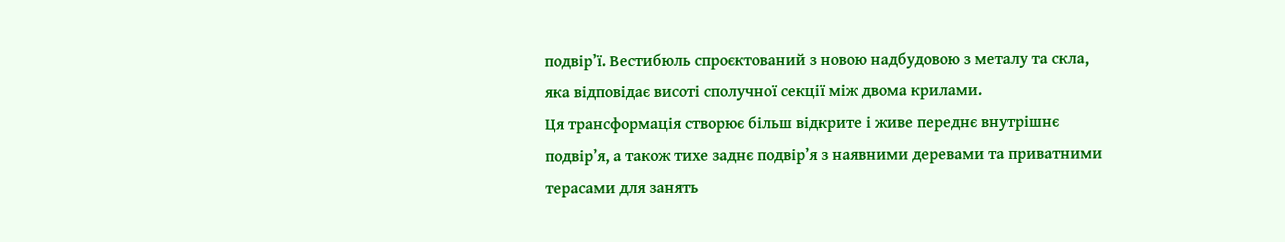подвір’ї. Вестибюль спроєктований з новою надбудовою з металу та скла, яка відповідає висоті сполучної секції між двома крилами.
Ця трансформація створює більш відкрите і живе переднє внутрішнє подвір’я, а також тихе заднє подвір’я з наявними деревами та приватними терасами для занять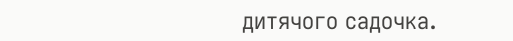дитячого садочка.